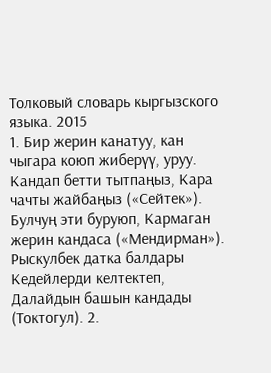Толковый словарь кыргызского языка. 2015
1. Бир жерин канатуу, кан чыгара коюп жиберүү, уруу. Кандап бетти тытпаңыз, Кара чачты жайбаңыз («Сейтек»). Булчуң эти буруюп, Кармаган жерин кандаса («Мендирман»). Рыскулбек датка балдары Кедейлерди келтектеп, Далайдын башын кандады (Токтогул). 2.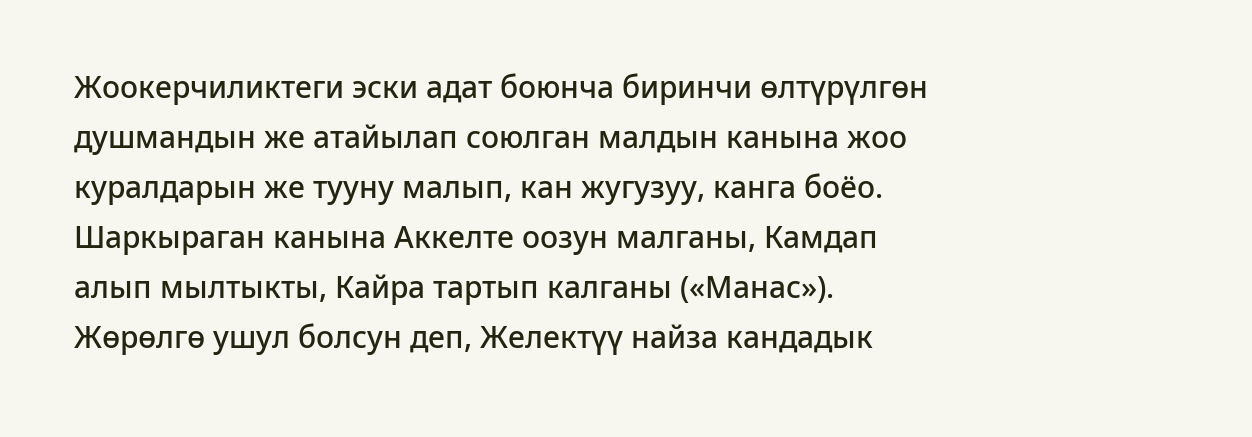Жоокерчиликтеги эски адат боюнча биринчи өлтүрүлгөн душмандын же атайылап союлган малдын канына жоо куралдарын же тууну малып, кан жугузуу, канга боёо. Шаркыраган канына Аккелте оозун малганы, Камдап алып мылтыкты, Кайра тартып калганы («Манас»). Жөрөлгө ушул болсун деп, Желектүү найза кандадык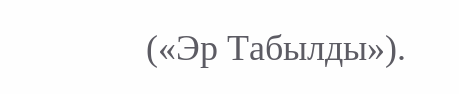(«Эр Табылды»).